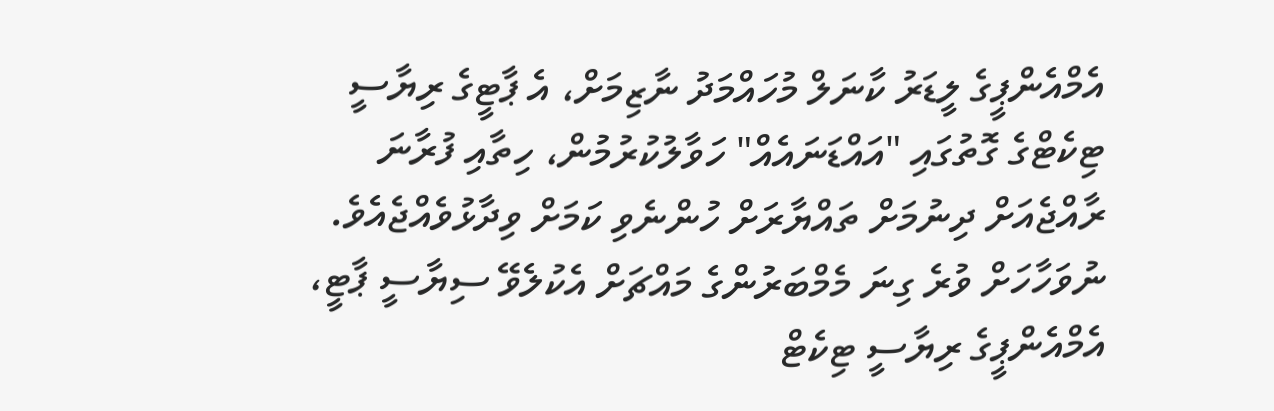އެމްއެންޕީގެ ލީޑަރު ކާނަލް މުހައްމަދު ނާޒިމަށް، އެ ޕާޓީގެ ރިޔާސީ ޓިކެޓްގެ ގޮތުގައި "އައްޑަނައެއް" ހަވާލުކުރުމުން، ހިތާއި ފުރާނަ ރާއްޖެއަށް ދިނުމަށް ތައްޔާރަށް ހުންނެވި ކަމަށް ވިދާޅުވެއްޖެއެވެ.
ނުވަހާހަށް ވުރެ ގިނަ މެމްބަރުންގެ މައްޗަށް އެކުލެވޭ ސިޔާސީ ޕާޓީ، އެމްއެންޕީގެ ރިޔާސީ ޓިކެޓް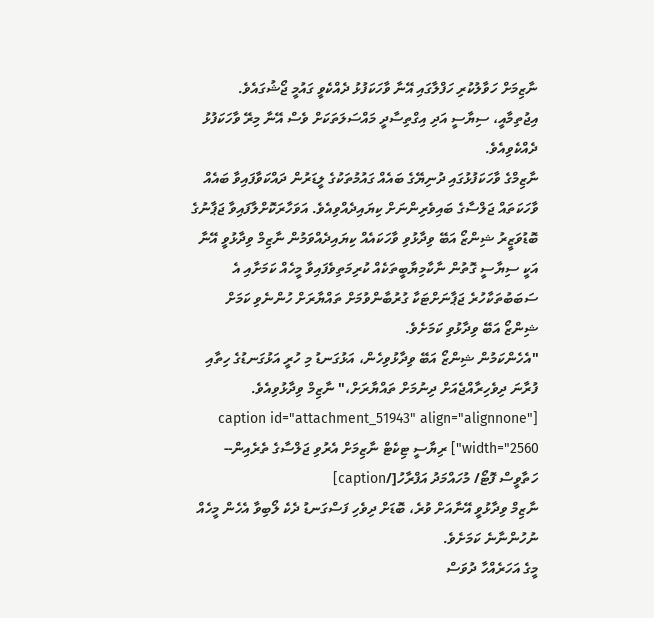ނާޒިމަށް ހަވާލުކުރި ހަފްލާގައި އޭނާ ވާހަކަފުޅު ދެއްކެވީ ގައުމީ ޖޯޝުގައެވެ. އިޖުތިމާއީ، ސިޔާސީ އަދި އިގްތިސާދީ މައްސަލަތަކަށް ވެސް އޭނާ މިރޭ ވާހަކަފުޅު ދެއްކެވިއެވެ.
ނާޒިމްގެ ވާހަކަފުޅުގައި ދުނިޔޭގެ ބައެއް ގައުމުތަކުގެ ލީޑަރުން ދައްކަވާފައިވާ ބައެއް ވާހަކަތައް ޖަލްސާގެ ބައިވެރިންނަށް ކިޔައިދެއްވިއެވެ. އަވަހާރަކޮށްލާފައިވާ ޖަޕާނުގެ ބޮޑުވަޒީރު ޝިންޒޯ އަބޭ ވިދާޅުވި ވާހަކައެއް ކިޔައިދެއްވަމުން ނާޒިމް ވިދާޅުވީ އޭނާ އަކީ ސިޔާސީ ގޮތުން ނާކާމިޔާބީތަކެއް ކުރިމަތިވެފައިވާ މީހެއް ކަމަށާއި އެ ސަބަބުތަކާހުރެ ޖަޕާނަށްޓަކާ ގުރުބާންވުމަށް ތައްޔާރަށް ހުންނެވި ކަމަށް ޝިންޒޯ އަބޭ ވިދާޅުވި ކަމަށެވެ.
"އެހެންކަމުން ޝިންޒޯ އަބޭ ވިދާޅުވިހެން، އަޅުގަނޑު މި ހުރީ އަޅުގަނޑުގެ ހިތާއި ފުރާނަ ދިވެހިރާއްޖެއަށް ދިނުމަށް ތައްޔާރަށް،" ނާޒިމް ވިދާޅުވިއެވެ.
[caption id="attachment_51943" align="alignnone" width="2560"] ރިޔާސީ ޓިކެޓް ނާޒިމަށް އެރުވި ޖަލްސާގެ ތެރެއިން-- ހަތާވީސް ފޮޓޯ/ މުހައްމަދު އަފްރާހު[/caption]
ނާޒިމް ވިދާޅުވީ އޭނާއަށް ވުރެ، ބޮޑަށް ދިވެހި ފަސްގަނޑު ދެކެ ލޯބިވާ އެހެން މީހެއް ނުހުންނާނެ ކަމަށެވެ.
މީގެ އަހަރެއްހާ ދުވަސް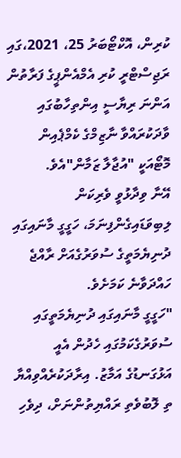ކުރިން، އޮކްޓޯބަރު 25، 2021،ގައި ރަޖިސްޓްރީ ކުރި އެމްއެންޕީގެ ފަރާތުން އަންނަ ރިޔާސީ އިންތިހާބުގައި ވާދަކުރައްވާ ނާޒިމްގެ ކެމްޕެއިން މޮޓޯއަކީ "އުޖާލާ ޒަމާން"އެވެ.
އޭނާ ވިދާޅުވީ ވެރިކަން ލިބިވަޑައިގެންފިނަމަ، ހަގީގީ މާނައިގައި ދުނިޔެމަތީގެ ސުވަރުގެއަށް ރާއްޖެ ހައްދަވާނެ ކަމަށެވެ.
"ހަގީގީ މާނައިގައި ދުނިޔެމަތީގައި ސުވަރުގެކަމުގައި ހެދުން އެއީ އަޅުގަނޑުގެ އަމާޒު. އިރާދަކުރެއްވިއްޔާ ތި ލޮބުވެތި ރައްޔިތުންނަށް، ދިވެހި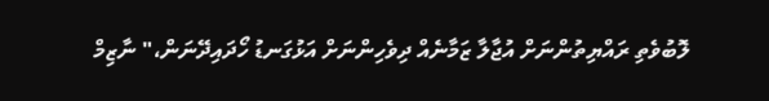ލޮބުވެތި ރައްޔިތުންނަށް އުޖާލާ ޒަމާނެއް ދިވެހިންނަށް އަޅުގަނޑު ހޯދައިދޭނަން،" ނާޒިމް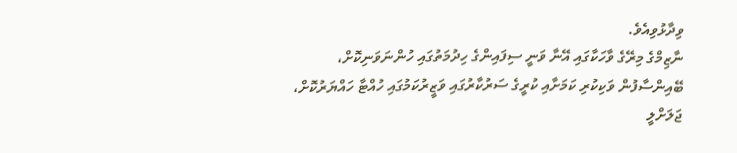ވިދާޅުވިއެވެ.
ނާޒިމްގެ މިރޭގެ ވާހަކާގައި އޭނާ ވަނީ ސިފައިންގެ ހިދުމަތުގައި ހުންނަވަނިކޮށް، ބޭއިންސާފުން ވަކިކުރި ކަމަށާއި ކުރީގެ ސަރުކާރުގައި ވަޒީރުކަމުގައި ހުއްޓާ ހައްޔަރުކޮށް، ޖަލަށްލީ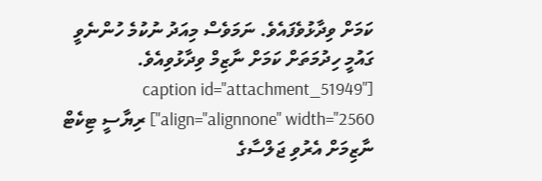ކަމަށް ވިދާޅުވެފައެވެ. ނަމަވެސް މިއަދު ނުކުމެ ހުންނެވީ ގައުމީ ހިދުމަތަށް ކަމަށް ނާޒިމް ވިދާޅުވިއެވެ.
[caption id="attachment_51949" align="alignnone" width="2560"] ރިޔާސީ ޓިކެޓް ނާޒިމަށް އެރުވި ޖަލްސާގެ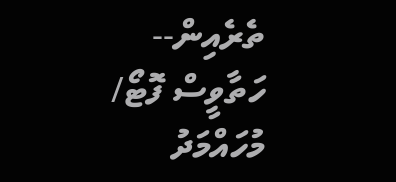ތެރެއިން-- ހަތާވީސް ފޮޓޯ/ މުހައްމަދު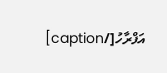އަފްރާހު[/caption]